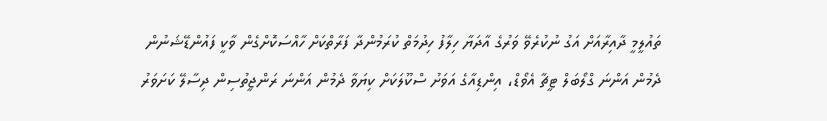ތައުލީމީ ދާއިރާއަށް އަގު ނުކުރެވޭ ވަރުގެ އާދަޔާ ހިލާފު ހިދުމަތް ކުރަމުންދާ ފަރާތްކަށް ހާއްސަކޮށްގެން ވާކީ ފައުންޑޭޝަނުން ދެމުން އަންނަ ގްލޯބަލް ޓީޗާ އެވޯޑް، އިންޑިއާގެ އަވަށު ސްކޫލަކަށް ކިޔަވާ ދެމުން އަންނަ ރަންޖީތުސިން ދިސާލޭ ކަށަވަރު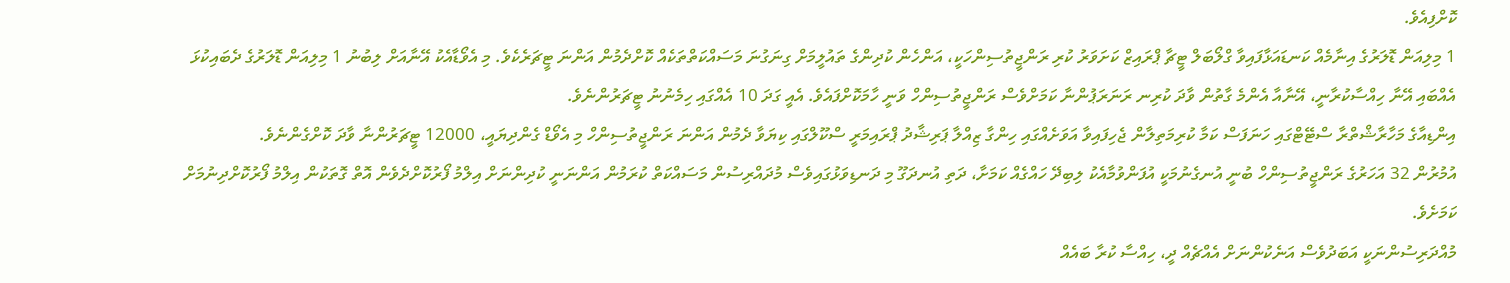ކޮށްފިއެވެ.
1 މިލިއަން ޑޮލަރުގެ އިނާމެއް ކަނޑައަޅާފައިވާ ގްލޯބަލް ޓީޗާ ޕްރައިޒް ކަށަވަރު ކުރި ރަންޖީތުސިންހަކީ، އަންހެން ކުދިންގެ ތައުލީމަށް ގިނަގުނަ މަސައްކަތްތަކެއް ކޮށްދެމުން އަންނަ ޓީޗަރެކެވެ. މި އެވޯޑާއެކު އޭނާއަށް ލިބުނު 1 މިލިއަން ޑޮލަރުގެ ދެބައިކުޅަ އެއްބައި އޭނާ ހިއްސާކުރާނީ، އޭނާއާ އެންމެ ގާތުން ވާދަ ކުރިނ ރަނަރަޕުންނާ ކަމަށްވެސް ރަންޖީތުސިންހް ވަނީ ހާމަކޮށްފައެވެ. އެއީ ގަދަ 10 އެއްގައި ހިމެނުނު ޓީޗަރުންނެވެ.
އިންޑިއާގެ މަހާރާޝްތްރާ ސްޓޭޓްގައި ހަނަފަސް ކަމާ ކުރިމަތިލާން ޖެހިފައިވާ އަވަށެއްގައި ހިންގާ ޒިއްލާ ޕަރިޝާދު ޕްރައިމަރީ ސްކޫލްގައި ކިޔަވާ ދެމުން އަންނަ ރަންޖީތުސިންހް މި އެވޯޑް ގެންދިޔައީ، 12000 ޓީޗަރުންނާ ވާދަ ކޮށްގެންނެވެ.
އުމުރުން 32 އަހަރުގެ ރަންޖީތުސިންހް ބުނީ އުނގެނުމަކީ އުފަންވުމާއެކު ލިބިދޭ ހައްގެއް ކަމަށާ، ދަތި އުނދަގޫ މި ދަނޑިވަޅުގައިވެސް މުދައްރިސުން މަސައްކަތް ކުރަމުން އަންނަނީ ކުދިންނަށް އިލްމު ފޯރުކޮށްދެވެން އޮތް ގޮތަކުން އިލްމު ފޯރުކޮށްދިނުމަށް ކަމަށެވެ.
މުއްދަރިސުންނަކީ އަބަދުވެސް އަނެކުންނަށް އެއްޗެއް ދީ، ހިއްސާ ކުރާ ބައެއް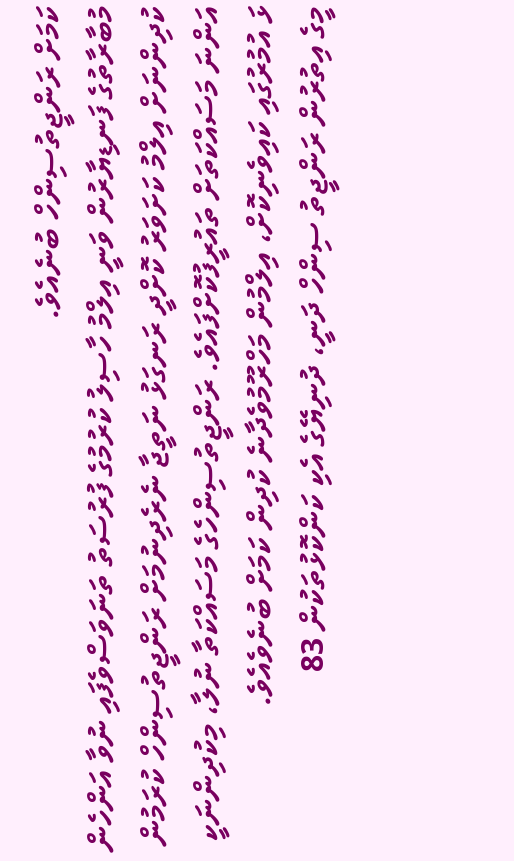ކަމަށް ރަންޖީތުސިންހް ބުނެއެވެ.
މުބާރާތުގެ ފަނޑިޔާރުން ވަނީ އިލްމު ހާސިލު ކުރުމުގެ ފުރުސަތު ތަނަވަސްވެފައި ނުވާ އަންހެން ކުދިންނަށް އިލްމު ކަށަވަރު ކޮށްދީ ރަނގަޅު ނަތީޖާ ނެރެދިނުމަށް ރަންޖީތުސިންހް ކުރަމުން އަންނަ މަސައްކަތަށް ތައުރީފުކޮށްފައެވެ. ރަންޖީތުސިންހެގެ މަސައްކަތާ ނުލާ، މިކުދިންނަކީ ޅަ އުމުރުގައި ކައިވެނިކޮށް، އިލްމުން މަހްރޫމުވެދާނެ ކުދިން ކަމަށް ބުނެވެއެވެ.
މީގެ އިތުރުން ރަންޖީތު ސިންހް ދަނީ، ދުނިޔޭގެ އެކި ކަންކޮޅުތަކުން 83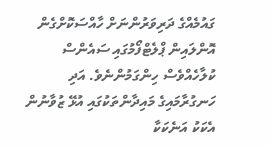ގައުމެއްގެ ދަރިވަރުންނަށް ހާއްސަކޮށްގެން އޮންލައިން ޕްލެޓްފޯމުގައި ސައެންސް ކުލާހެއްވެސް ހިންގަމުންނެވެ. އަދި ހަނގުރާމައިގެ މައިދާންތަކުގައި އުޅޭ ޒުވާނުން އެކަކު އަނެކަކާ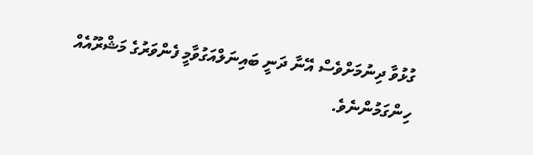ގުޅުވާ ދިނުމަށްވެސް އޭނާ ދަނީ ބައިނަލްއަގުވާމީ ފެންވަރުގެ މަޝްރޫއެއް ހިންގަމުންނެވެ.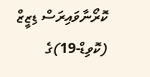ކޮރޯނާވައިރަސް ޑިޒީޒް (ކޮވިޑް-19)ގެ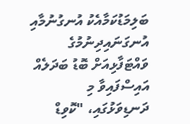ބަލިމަޑުކަމާއެކު އުނގުނުމާއި އުނގަނައިދިނުމުގެ ވައްޓަފާޅިއަށް ބޮޑު ބަދަލެއް އައިސްފައިވާ މި ދަނޑިވަޅުގައި، "ކޮވިޑް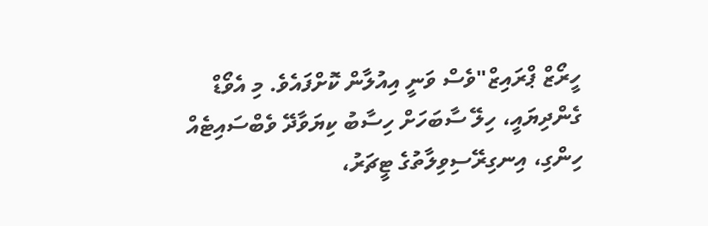ހީރޯޒް ޕްރައިޒް"ވެސް ވަނީ އިއުލާން ކޮށްފައެވެ. މި އެވޯޑް ގެންދިޔައީ، ހިލޭ ސާބަހަށް ހިސާބު ކިޔަވާދޭ ވެބްސައިޓެއް ހިންގި، އިނގިރޭސިވިލާތުގެ ޓީޗަރު،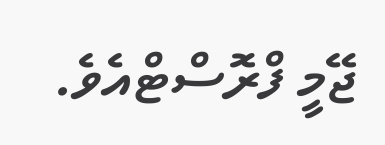ޖޭމީ ފްރޮސްޓްއެވެ.